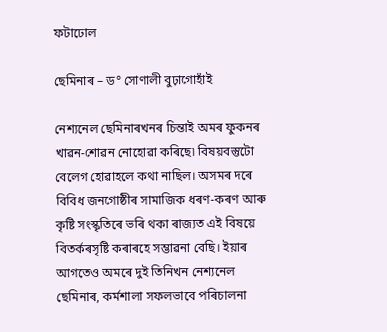ফটাঢোল

ছেমিনাৰ – ড° সোণালী বুঢ়াগোহাঁই

নেশ্যনেল ছেমিনাৰখনৰ চিন্তাই অমৰ ফুকনৰ খাৱন-শোৱন নোহোৱা কৰিছে৷ বিষয়বস্তুটো বেলেগ হোৱাহলে কথা নাছিল। অসমৰ দৰে বিবিধ জনগোষ্ঠীৰ সামাজিক ধৰণ-কৰণ আৰু কৃষ্টি সংস্কৃতিৰে ভৰি থকা ৰাজ্যত এই বিষয়ে বিতৰ্কৰসৃষ্টি কৰাৰহে সম্ভাৱনা বেছি। ইয়াৰ আগতেও অমৰে দুই তিনিখন নেশ্যনেল ছেমিনাৰ, কৰ্মশালা সফলভাবে পৰিচালনা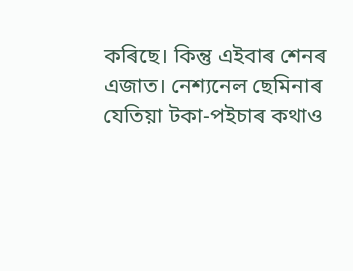কৰিছে। কিন্তু এইবাৰ শেনৰ এজাত। নেশ্যনেল ছেমিনাৰ যেতিয়া টকা-পইচাৰ কথাও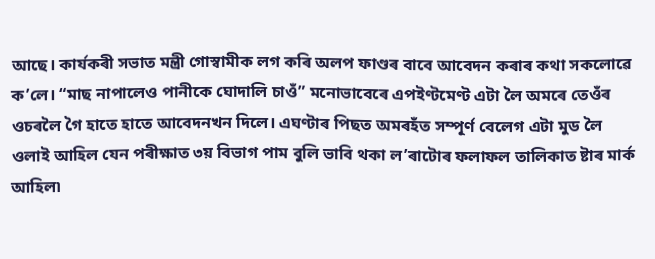আছে। কাৰ্যকৰী সভাত মন্ত্ৰী গোস্বামীক লগ কৰি অলপ ফাণ্ডৰ বাবে আবেদন কৰাৰ কথা সকলোৱে ক’লে। “মাছ নাপালেও পানীকে ঘোদালি চাওঁ” মনোভাবেৰে এপইণ্টমেণ্ট এটা লৈ অমৰে তেওঁৰ ওচৰলৈ গৈ হাতে হাতে আবেদনখন দিলে। এঘণ্টাৰ পিছত অমৰহঁত সম্পূৰ্ণ বেলেগ এটা মুড লৈ ওলাই আহিল যেন পৰীক্ষাত ৩য় বিভাগ পাম বুলি ভাবি থকা ল’ৰাটোৰ ফলাফল তালিকাত ষ্টাৰ মাৰ্ক আহিল৷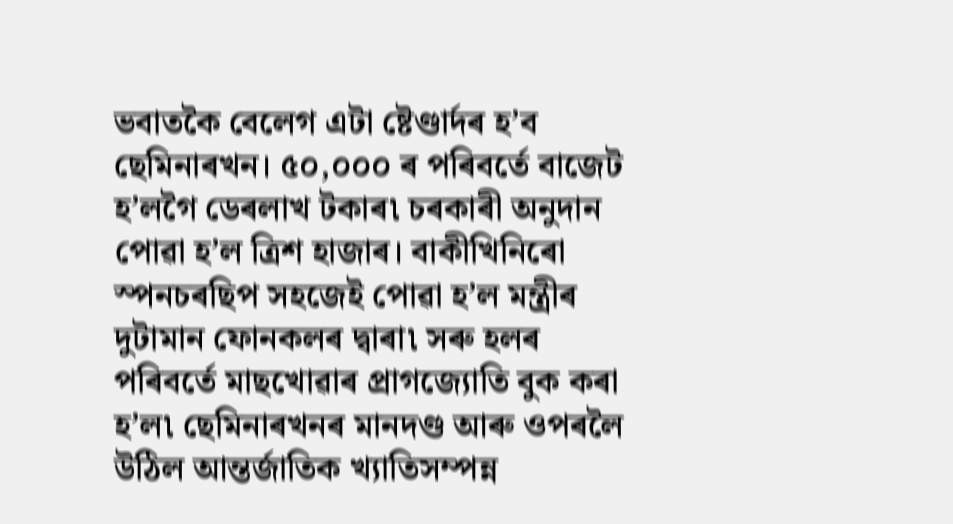ভবাতকৈ বেলেগ এটা ষ্টেণ্ডাৰ্দৰ হ’ব ছেমিনাৰখন। ৫০,০০০ ৰ পৰিবৰ্তে বাজেট হ’লগৈ ডেৰলাখ টকাৰ৷ চৰকাৰী অনুদান পোৱা হ’ল ত্ৰিশ হাজাৰ। বাকীখিনিৰো স্পনচৰছিপ সহজেই পোৱা হ’ল মন্ত্ৰীৰ দুটামান ফোনকলৰ দ্বাৰা৷ সৰু হলৰ পৰিবৰ্তে মাছখোৱাৰ প্ৰাগজ্যোতি বুক কৰা হ’ল৷ ছেমিনাৰখনৰ মানদণ্ড আৰু ওপৰলৈ উঠিল আন্তৰ্জাতিক খ্যাতিসম্পন্ন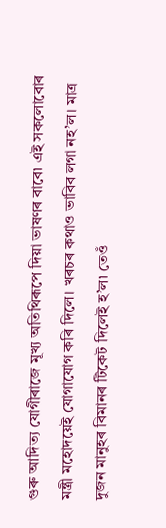গুৰু আদিত্য যোগীৰাজে মূখ্য অতিথিৰূপে দিয়া ভাষণৰ বাবে৷ এই সকলোবোৰ মন্ত্ৰী মহোদয়েই যোগাযোগ কৰি দিলে। খৰচৰ কথাও ভাবিব লগা নহ’ল। মাত্ৰ দুজন মানুহৰ বিমানৰ টিকেট দিলেই হ’ল৷ তেওঁ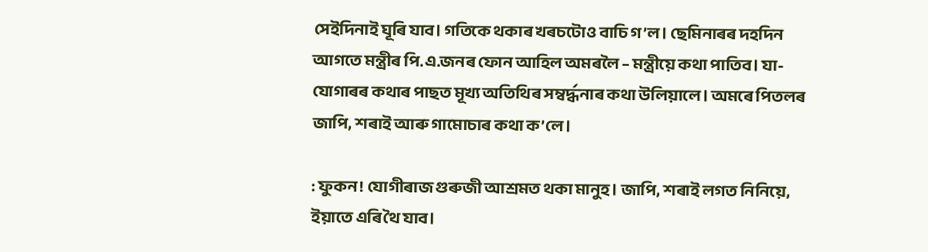সেইদিনাই ঘূৰি যাব। গতিকে থকাৰ খৰচটোও বাচি গ’ল। ছেমিনাৰৰ দহদিন আগতে মন্ত্ৰীৰ পি.এ.জনৰ ফোন আহিল অমৰলৈ – মন্ত্ৰীয়ে কথা পাতিব। যা-যোগাৰৰ কথাৰ পাছত মূখ্য অতিথিৰ সম্বৰ্দ্ধনাৰ কথা উলিয়ালে। অমৰে পিতলৰ জাপি, শৰাই আৰু গামোচাৰ কথা ক’লে।

: ফুকন! যোগীৰাজ গুৰুজী আশ্ৰমত থকা মানুহ। জাপি, শৰাই লগত নিনিয়ে, ইয়াতে এৰি থৈ যাব।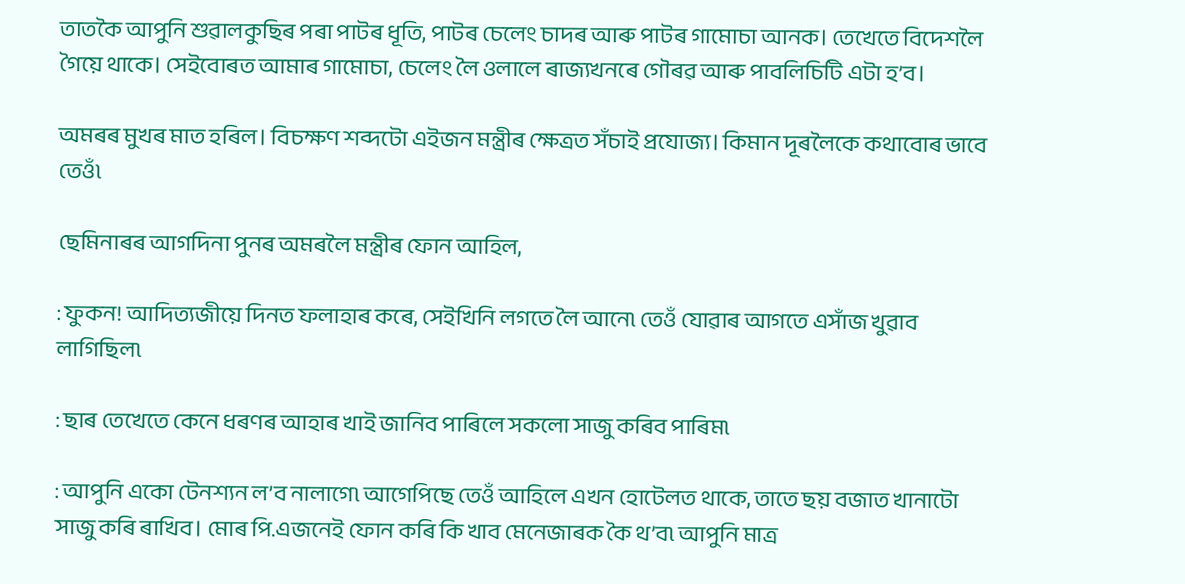তাতকৈ আপুনি শুৱালকুছিৰ পৰা পাটৰ ধূতি, পাটৰ চেলেং চাদৰ আৰু পাটৰ গামোচা আনক। তেখেতে বিদেশলৈ গৈয়ে থাকে। সেইবোৰত আমাৰ গামোচা, চেলেং লৈ ওলালে ৰাজ্যখনৰে গৌৰৱ আৰু পাবলিচিটি এটা হ’ব।

অমৰৰ মুখৰ মাত হৰিল। বিচক্ষণ শব্দটো এইজন মন্ত্ৰীৰ ক্ষেত্ৰত সঁচাই প্ৰযোজ্য। কিমান দূৰলৈকে কথাবোৰ ভাবে তেওঁ৷

ছেমিনাৰৰ আগদিনা পুনৰ অমৰলৈ মন্ত্ৰীৰ ফোন আহিল,

: ফুকন! আদিত্যজীয়ে দিনত ফলাহাৰ কৰে, সেইখিনি লগতে লৈ আনে৷ তেওঁ যোৱাৰ আগতে এসাঁজ খুৱাব লাগিছিল৷

: ছাৰ তেখেতে কেনে ধৰণৰ আহাৰ খাই জানিব পাৰিলে সকলো সাজু কৰিব পাৰিম৷

: আপুনি একো টেনশ্যন ল’ব নালাগে৷ আগেপিছে তেওঁ আহিলে এখন হোটেলত থাকে, তাতে ছয় বজাত খানাটো সাজু কৰি ৰাখিব। মোৰ পি.এজনেই ফোন কৰি কি খাব মেনেজাৰক কৈ থ’ব৷ আপুনি মাত্ৰ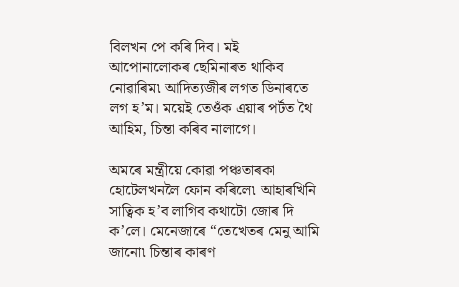বিলখন পে কৰি দিব। মই আপোনালোকৰ ছেমিনাৰত থাকিব নোৱাৰিম৷ আদিত্যজীৰ লগত ডিনাৰতে লগ হ’ম। ময়েই তেওঁক এয়াৰ পৰ্টত থৈ আহিম, চিন্তা কৰিব নালাগে।

অমৰে মন্ত্ৰীয়ে কোৱা পঞ্চতাৰকা হোটেলখনলৈ ফোন কৰিলে৷ আহাৰখিনি সাত্বিক হ’ব লাগিব কথাটো জোৰ দি ক’লে। মেনেজাৰে “তেখেতৰ মেনু আমি জানো৷ চিন্তাৰ কাৰণ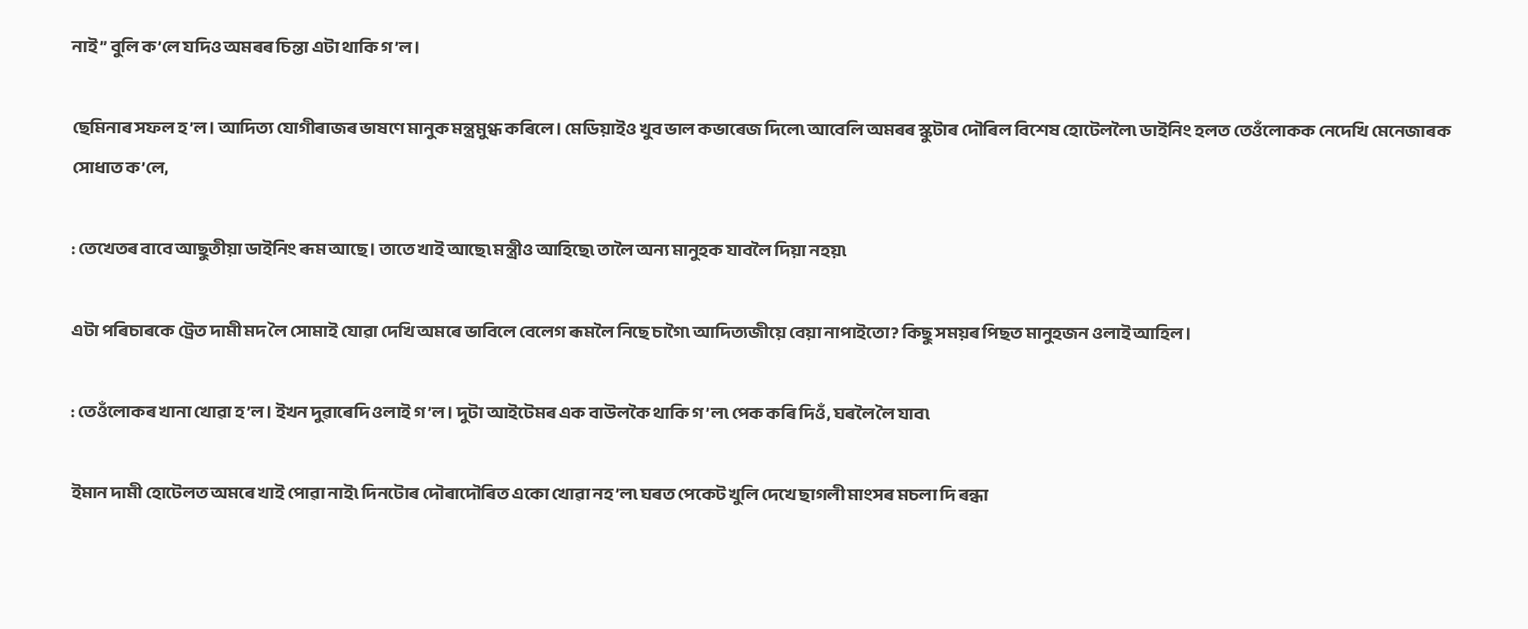নাই” বুলি ক’লে যদিও অমৰৰ চিন্তা এটা থাকি গ’ল।

ছেমিনাৰ সফল হ’ল। আদিত্য যোগীৰাজৰ ভাষণে মানুক মন্ত্ৰমুগ্ধ কৰিলে। মেডিয়াইও খুব ভাল কভাৰেজ দিলে৷ আবেলি অমৰৰ স্কুটাৰ দৌৰিল বিশেষ হোটেললৈ৷ ডাইনিং হলত তেওঁলোকক নেদেখি মেনেজাৰক সোধাত ক’লে,

: তেখেতৰ বাবে আছুতীয়া ডাইনিং ৰূম আছে। তাতে খাই আছে৷ মন্ত্ৰীও আহিছে৷ তালৈ অন্য মানুহক যাবলৈ দিয়া নহয়৷

এটা পৰিচাৰকে ট্ৰেত দামী মদ লৈ সোমাই যোৱা দেখি অমৰে ভাবিলে বেলেগ ৰূমলৈ নিছে চাগৈ৷ আদিত্যজীয়ে বেয়া নাপাইতো? কিছু সময়ৰ পিছত মানুহজন ওলাই আহিল।

: তেওঁলোকৰ খানা খোৱা হ’ল। ইখন দুৱাৰেদি ওলাই গ’ল। দুটা আইটেমৰ এক বাউলকৈ থাকি গ’ল৷ পেক কৰি দিওঁ, ঘৰলৈ লৈ যাব৷

ইমান দামী হোটেলত অমৰে খাই পোৱা নাই৷ দিনটোৰ দৌৰাদৌৰিত একো খোৱা নহ’ল৷ ঘৰত পেকেট খুলি দেখে ছাগলী মাংসৰ মচলা দি ৰন্ধা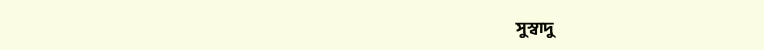সুস্বাদু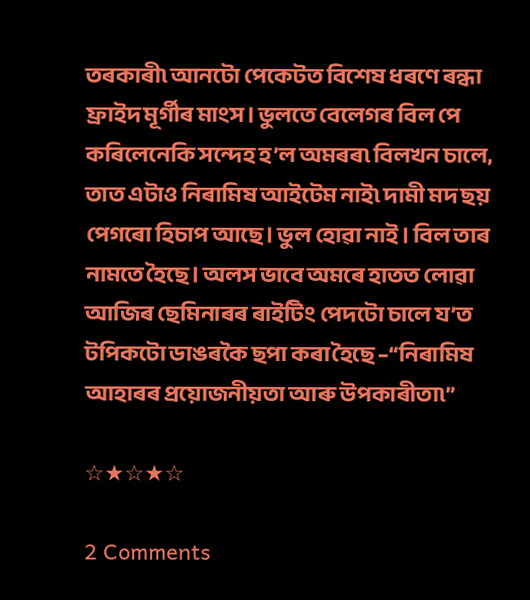তৰকাৰী৷ আনটো পেকেটত বিশেষ ধৰণে ৰন্ধা ফ্ৰাইদ মূৰ্গীৰ মাংস। ভুলতে বেলেগৰ বিল পে কৰিলেনেকি সন্দেহ হ’ল অমৰৰ৷ বিলখন চালে, তাত এটাও নিৰামিষ আইটেম নাই৷ দামী মদ ছয় পেগৰো হিচাপ আছে। ভুল হোৱা নাই। বিল তাৰ নামতে হৈছে। অলস ভাবে অমৰে হাতত লোৱা আজিৰ ছেমিনাৰৰ ৰাইটিং পেদটো চালে য’ত টপিকটো ডাঙৰকৈ ছপা কৰা হৈছে –“নিৰামিষ আহাৰৰ প্ৰয়োজনীয়তা আৰু উপকাৰীতা৷”

☆★☆★☆

2 Comments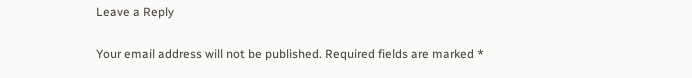Leave a Reply

Your email address will not be published. Required fields are marked *